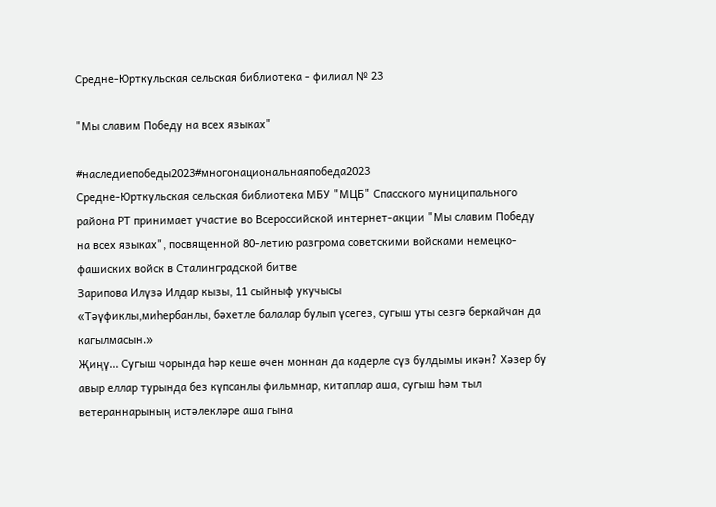Средне-Юрткульская сельская библиотека - филиал № 23

"Мы славим Победу на всех языках"

#наследиепобеды2023#многонациональнаяпобеда2023
Средне-Юрткульская сельская библиотека МБУ "МЦБ" Спасского муниципального района РТ принимает участие во Всероссийской интернет-акции "Мы славим Победу на всех языках", посвященной 80-летию разгрома советскими войсками немецко-фашиских войск в Сталинградской битве
Зарипова Илүзә Илдар кызы, 11 сыйныф укучысы
«Тәүфиклы,миһербанлы, бәхетле балалар булып үсегез, сугыш уты сезгә беркайчан да кагылмасын.»
Җиңү... Сугыш чорында һәр кеше өчен моннан да кадерле сүз булдымы икән? Хәзер бу авыр еллар турында без күпсанлы фильмнар, китаплар аша, сугыш һәм тыл ветераннарының истәлекләре аша гына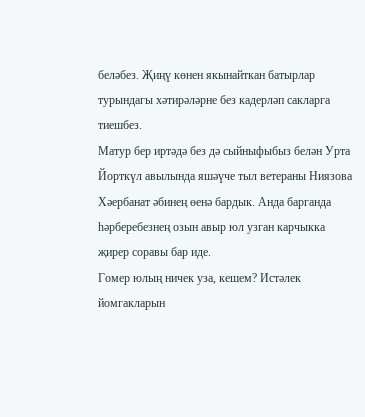беләбез. Җиңү көнен якынайткан батырлар турындагы хәтирәләрне без кадерләп сакларга тиешбез.
Матур бер иртәдә без дә сыйныфыбыз белән Урта Йорткүл авылында яшәүче тыл ветераны Ниязова Хәербанат әбинең өенә бардык. Анда барганда һәрберебезнең озын авыр юл узган карчыкка җирер соравы бар иде.
Гомер юлың ничек уза, кешем? Истәлек йомгакларын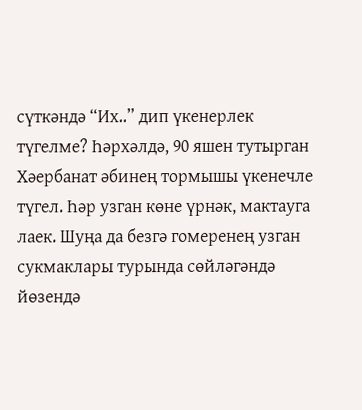сүткәндә “Их..” дип үкенерлек түгелме? Һәрхәлдә, 90 яшен тутырган Хәербанат әбинең тормышы үкенечле түгел. Һәр узган көне үрнәк, мактауга лаек. Шуңа да безгә гомеренең узган сукмаклары турында сөйләгәндә йөзендә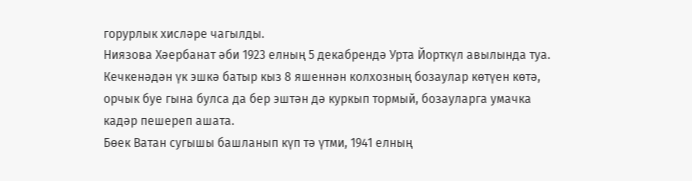горурлык хисләре чагылды.
Ниязова Хәербанат әби 1923 елның 5 декабрендә Урта Йорткүл авылында туа. Кечкенәдән үк эшкә батыр кыз 8 яшеннән колхозның бозаулар көтүен көтә, орчык буе гына булса да бер эштән дә куркып тормый, бозауларга умачка кадәр пешереп ашата.
Бөек Ватан сугышы башланып күп тә үтми, 1941 елның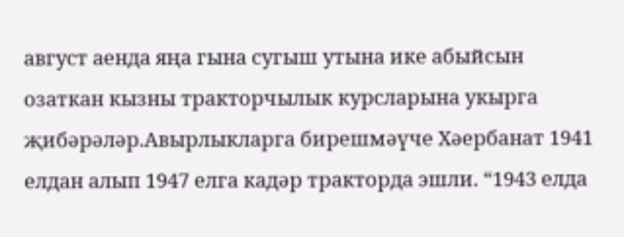август аенда яңа гына сугыш утына ике абыйсын озаткан кызны тракторчылык курсларына укырга җибәрәләр.Авырлыкларга бирешмәүче Хәербанат 1941 елдан алып 1947 елга кадәр тракторда эшли. “1943 елда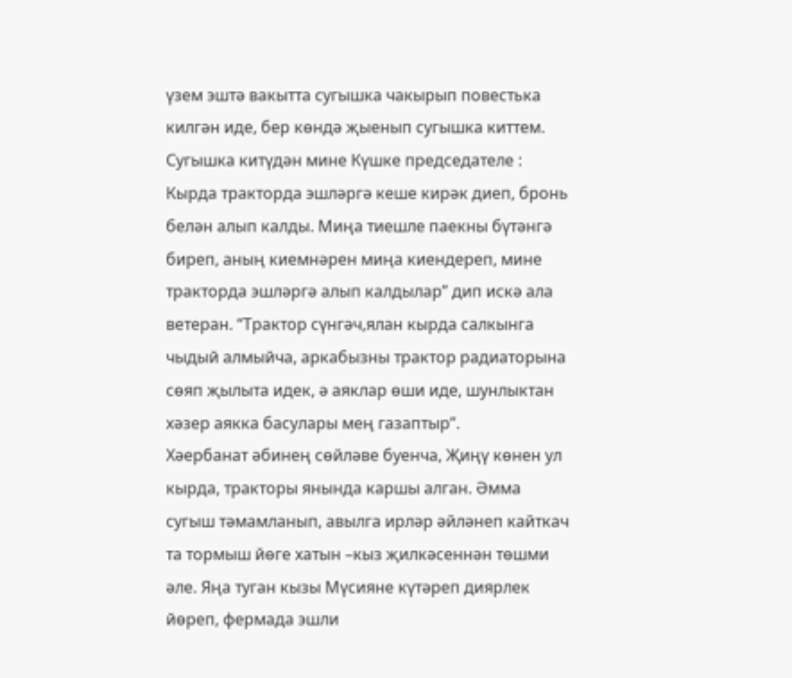үзем эштә вакытта сугышка чакырып повестька килгән иде, бер көндә җыенып сугышка киттем. Сугышка китүдән мине Күшке председателе : Кырда тракторда эшләргә кеше кирәк диеп, бронь белән алып калды. Миңа тиешле паекны бүтәнгә биреп, аның киемнәрен миңа киендереп, мине тракторда эшләргә алып калдылар” дип искә ала ветеран. “Трактор сүнгәч,ялан кырда салкынга чыдый алмыйча, аркабызны трактор радиаторына сөяп җылыта идек, ә аяклар өши иде, шунлыктан хәзер аякка басулары мең газаптыр”.
Хәербанат әбинең сөйләве буенча, Җиңү көнен ул кырда, тракторы янында каршы алган. Әмма сугыш тәмамланып, авылга ирләр әйләнеп кайткач та тормыш йөге хатын –кыз җилкәсеннән төшми әле. Яңа туган кызы Мүсияне күтәреп диярлек йөреп, фермада эшли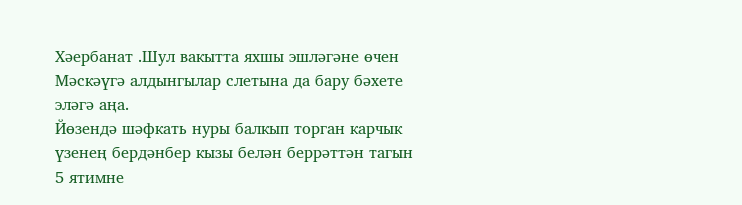Хәербанат .Шул вакытта яхшы эшләгәне өчен Мәскәүгә алдынгылар слетына да бару бәхете эләгә аңа.
Йөзендә шәфкать нуры балкып торган карчык үзенең бердәнбер кызы белән беррәттән тагын 5 ятимне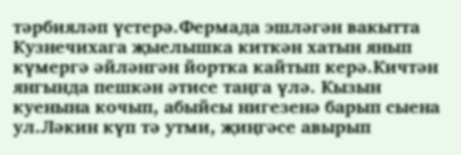тәрбияләп үстерә.Фермада эшләгән вакытта Кузнечихага җыелышка киткән хатын янып күмергә әйләнгән йортка кайтып керә.Кичтән янгында пешкән әтисе таңга үлә. Кызын куенына кочып, абыйсы нигезенә барып сыена ул.Ләкин күп тә утми, җиңгәсе авырып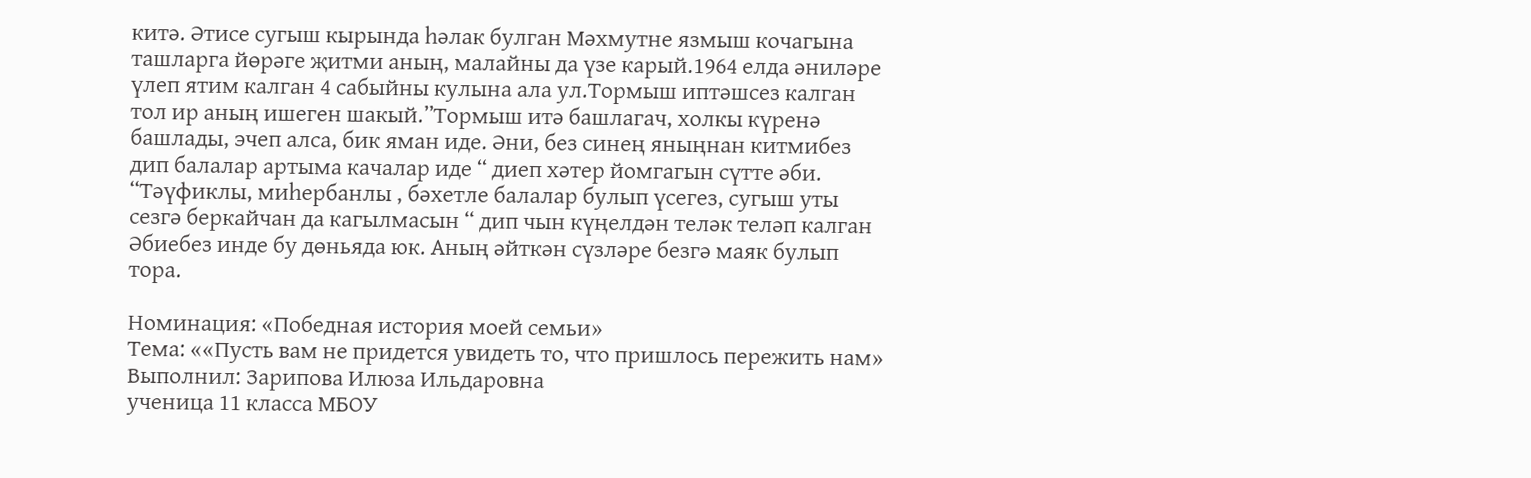китә. Әтисе сугыш кырында һәлак булган Мәхмутне язмыш кочагына ташларга йөрәге җитми аның, малайны да үзе карый.1964 елда әниләре үлеп ятим калган 4 сабыйны кулына ала ул.Тормыш иптәшсез калган тол ир аның ишеген шакый.”Тормыш итә башлагач, холкы күренә башлады, эчеп алса, бик яман иде. Әни, без синең яныңнан китмибез дип балалар артыма качалар иде “ диеп хәтер йомгагын сүтте әби.
“Тәүфиклы, миһербанлы , бәхетле балалар булып үсегез, сугыш уты сезгә беркайчан да кагылмасын “ дип чын күңелдән теләк теләп калган Әбиебез инде бу дөньяда юк. Аның әйткән сүзләре безгә маяк булып тора.

Номинация: «Победная история моей семьи»
Тема: ««Пусть вам не придется увидеть то, что пришлось пережить нам»
Выполнил: Зарипова Илюза Ильдаровна
ученица 11 класса МБОУ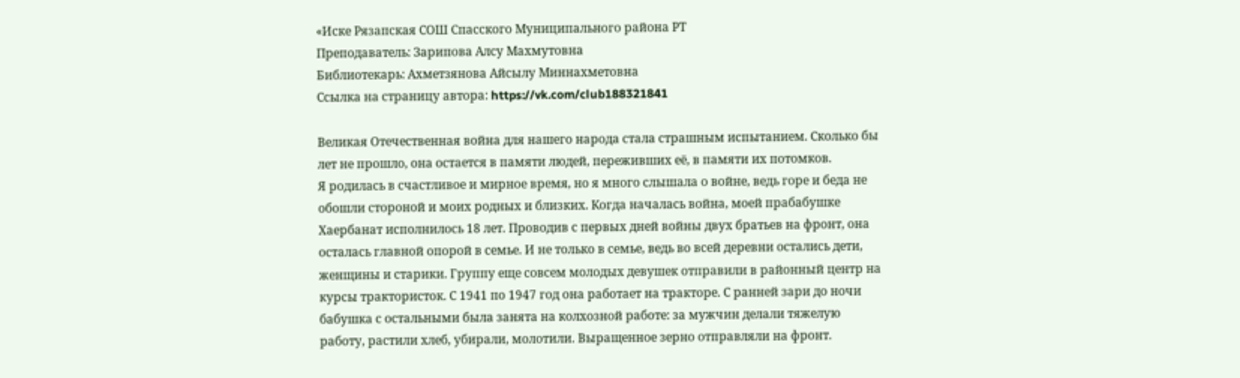«Иске Рязапская СОШ Спасского Муниципального района РТ
Преподаватель: Зарипова Алсу Махмутовна
Библиотекарь: Ахметзянова Айсылу Миннахметовна
Ссылка на страницу автора: https://vk.com/club188321841

Великая Отечественная война для нашего народа стала страшным испытанием. Сколько бы лет не прошло, она остается в памяти людей, переживших её, в памяти их потомков.
Я родилась в счастливое и мирное время, но я много слышала о войне, ведь горе и беда не обошли стороной и моих родных и близких. Когда началась война, моей прабабушке Хаербанат исполнилось 18 лет. Проводив с первых дней войны двух братьев на фронт, она осталась главной опорой в семье. И не только в семье, ведь во всей деревни остались дети, женщины и старики. Группу еще совсем молодых девушек отправили в районный центр на курсы трактористок. С 1941 по 1947 год она работает на тракторе. С ранней зари до ночи бабушка с остальными была занята на колхозной работе: за мужчин делали тяжелую работу, растили хлеб, убирали, молотили. Выращенное зерно отправляли на фронт.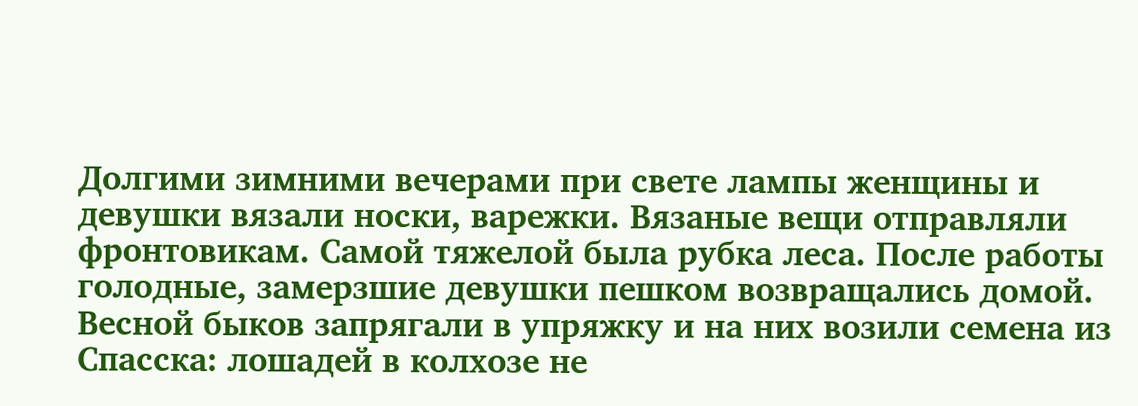Долгими зимними вечерами при свете лампы женщины и девушки вязали носки, варежки. Вязаные вещи отправляли фронтовикам. Самой тяжелой была рубка леса. После работы голодные, замерзшие девушки пешком возвращались домой. Весной быков запрягали в упряжку и на них возили семена из Спасска: лошадей в колхозе не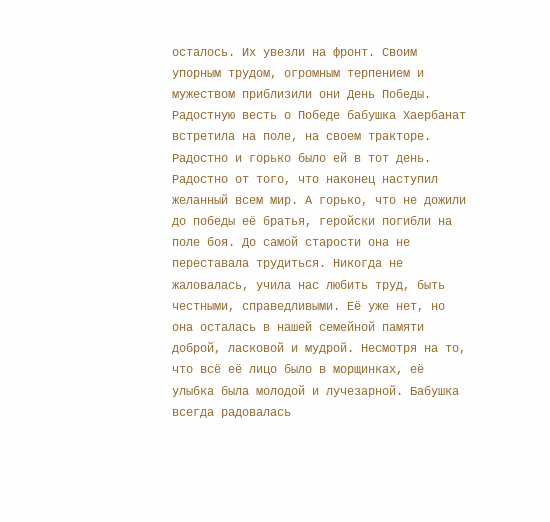осталось. Их увезли на фронт. Своим упорным трудом, огромным терпением и мужеством приблизили они День Победы. Радостную весть о Победе бабушка Хаербанат встретила на поле, на своем тракторе. Радостно и горько было ей в тот день. Радостно от того, что наконец наступил желанный всем мир. А горько, что не дожили до победы её братья, геройски погибли на поле боя. До самой старости она не переставала трудиться. Никогда не жаловалась, учила нас любить труд, быть честными, справедливыми. Её уже нет, но она осталась в нашей семейной памяти доброй, ласковой и мудрой. Несмотря на то, что всё её лицо было в морщинках, её улыбка была молодой и лучезарной. Бабушка всегда радовалась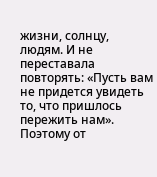жизни, солнцу, людям. И не переставала повторять: «Пусть вам не придется увидеть то, что пришлось пережить нам». Поэтому от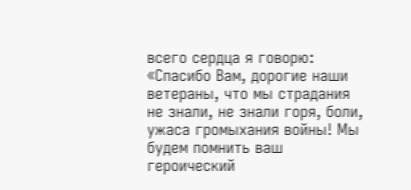всего сердца я говорю: «Спасибо Вам, дорогие наши ветераны, что мы страдания не знали, не знали горя, боли, ужаса громыхания войны! Мы будем помнить ваш героический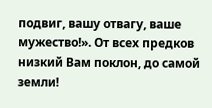подвиг, вашу отвагу, ваше мужество!». От всех предков низкий Вам поклон, до самой земли!